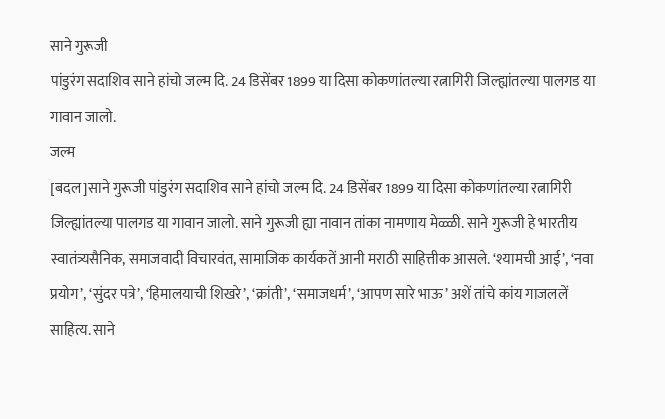साने गुरूजी
पांडुरंग सदाशिव साने हांचो जल्म दि. 24 डिसेंबर 1899 या दिसा कोकणांतल्या रत्नागिरी जिल्ह्यांतल्या पालगड या गावान जालो.
जल्म
[बदल]साने गुरूजी पांडुरंग सदाशिव साने हांचो जल्म दि. 24 डिसेंबर 1899 या दिसा कोकणांतल्या रत्नागिरी जिल्ह्यांतल्या पालगड या गावान जालो. साने गुरूजी ह्या नावान तांका नामणाय मेळ्ळी. साने गुरूजी हे भारतीय स्वातंत्र्यसैनिक, समाजवादी विचारवंत, सामाजिक कार्यकतें आनी मराठी साहित्तीक आसले. ‘श्यामची आई’, ‘नवा प्रयोग’, ‘सुंदर पत्रे’, ‘हिमालयाची शिखरे’, ‘क्रांती’, ‘समाजधर्म’, ‘आपण सारे भाऊ’ अशें तांचे कांय गाजललें साहित्य. साने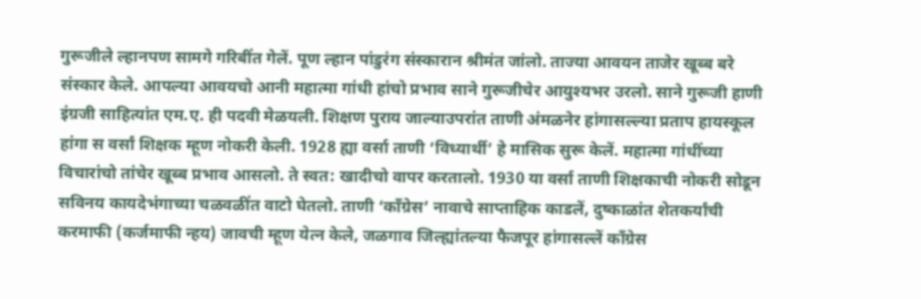गुरूजीले ल्हानपण सामगे गरिबींत गेलें. पूण ल्हान पांडुरंग संस्कारान श्रीमंत जांलो. ताज्या आवयन ताजेर खूब्ब बरे संस्कार केले. आपल्या आवयचो आनी महात्मा गांधी हांचो प्रभाव साने गुरूजीचेर आयुश्यभर उरलो. साने गुरूजी हाणी इंग्रजी साहित्यांत एम.ए. ही पदवी मेळयली. शिक्षण पुराय जाल्याउपरांत ताणी अंमळनेर हांगासल्ल्या प्रताप हायस्कूल हांगा स वर्सां शिक्षक म्हूण नोकरी केली. 1928 ह्या वर्सा ताणी ‘विध्यार्थी’ हे मासिक सुरू केलें. महात्मा गांधींच्या विचारांचो तांचेर खूब्ब प्रभाव आसलो. ते स्वत: खादीचो वापर करतालो. 1930 या वर्सा ताणी शिक्षकाची नोकरी सोडून सविनय कायदेभंगाच्या चळवळींत वाटो घेतलो. ताणी ‘काँग्रेस’ नावाचे साप्ताहिक काडलें, दुष्काळांत शेतकर्यांची करमाफी (कर्जमाफी न्हय) जावची म्हूण येत्न केले, जळगाव जिल्ह्यांतल्या फैजपूर हांगासल्लें काँग्रेस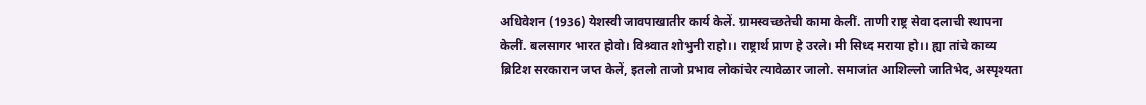अधिवेशन (1936) येशस्वी जावपाखातीर कार्य केलें. ग्रामस्वच्छतेची कामा केलीं. ताणी राष्ट्र सेवा दलाची स्थापना केलीं. बलसागर भारत होवो। विश्र्वात शोभुनी राहो।। राष्ट्रार्थ प्राण हे उरले। मी सिध्द मराया हो।। ह्या तांचे काव्य ब्रिटिश सरकारान जप्त केलें, इतलो ताजो प्रभाव लोकांचेर त्यावेळार जालो. समाजांत आशिल्लो जातिभेद, अस्पृश्यता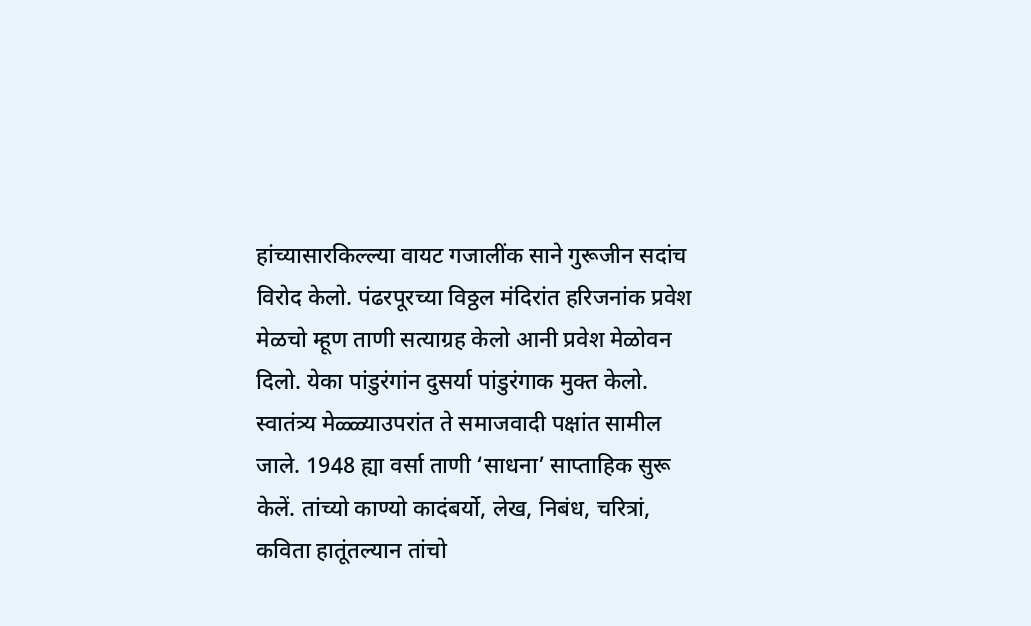हांच्यासारकिल्ल्या वायट गजालींक साने गुरूजीन सदांच विरोद केलो. पंढरपूरच्या विठ्ठल मंदिरांत हरिजनांक प्रवेश मेळचो म्हूण ताणी सत्याग्रह केलो आनी प्रवेश मेळोवन दिलो. येका पांडुरंगांन दुसर्या पांडुरंगाक मुक्त केलो. स्वातंत्र्य मेळ्ळ्याउपरांत ते समाजवादी पक्षांत सामील जाले. 1948 ह्या वर्सा ताणी ‘साधना’ साप्ताहिक सुरू केलें. तांच्यो काण्यो कादंबर्यो, लेख, निबंध, चरित्रां, कविता हातूंतल्यान तांचो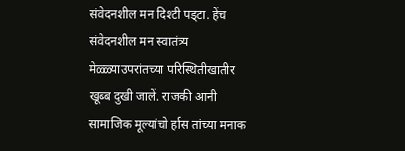संवेदनशील मन दिश्टी पड्टा. हेंच संवेदनशील मन स्वातंत्र्य मेळ्ळ्याउपरांतच्या परिस्थितीखातीर खूब्ब दुखी जालें. राजकी आनी सामाजिक मूल्यांचो र्हास तांच्या मनाक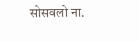सोसवलो ना.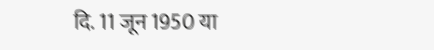दि. 11 जून 1950 या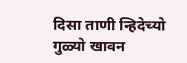दिसा ताणी न्हिदेच्यो गुळ्यो खावन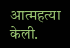आत्महत्या केली.